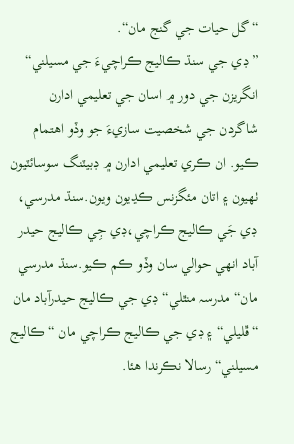“گل حيات جي گنج مان“.
”ڊي جي سنڌ ڪاليج ڪراچيءَ جي مسيلني“
انگريزن جي دور ۾ اسان جي تعليمي ادارن شاگردن جي شخصيت سازيءَ جو وڏو اھتمام ڪيو. ان ڪري تعليمي ادارن ۾ ڊبيٽنگ سوسائٽيون ٺھيون ۽ اتان مئگزنس ڪڍيون ويون.سنڌ مدرسي، ڊي جَي ڪاليج ڪراچي،ڊي جِي ڪاليج حيدر آباد انهي حوالي سان وڏو ڪم ڪيو.سنڌ مدرسي مان“ مدرسہ منٿلي“ ڊي جي ڪاليج حيدرآباد مان “ڦليلي“ ۽ ڊي جي ڪاليج ڪراچي مان “ڪاليج مسيلني“ رسالا نڪرندا ھئا.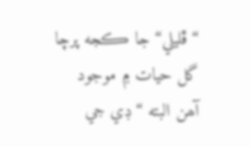“ڦليلي“ جا ڪجه پرچا گل حيات ۾ موجود آھن البته “ڊي جي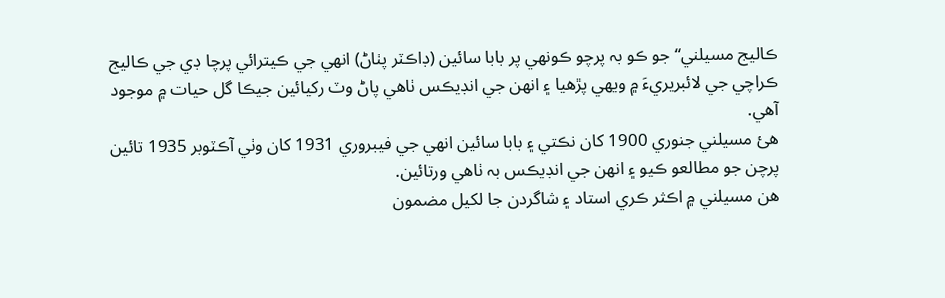ڪاليج مسيلني“ جو ڪو بہ پرچو ڪونهي پر بابا سائين (ڊاڪٽر پٺاڻ) انهي جي ڪيترائي پرچا ڊي جي ڪاليج ڪراچي جي لائبريريءَ ۾ ويهي پڙھيا ۽ انهن جي انڊيڪس ٺاھي پاڻ وٽ رکيائين جيڪا گل حيات ۾ موجود آھي.
ھئ مسيلني جنوري 1900 کان نڪتي ۽ بابا سائين انهي جي فيبروري 1931 کان وٺي آڪٽوبر 1935 تائين پرچن جو مطالعو ڪيو ۽ انهن جي انڊيڪس بہ ٺاھي ورتائين.
ھن مسيلني ۾ اڪثر ڪري استاد ۽ شاگردن جا لکيل مضمون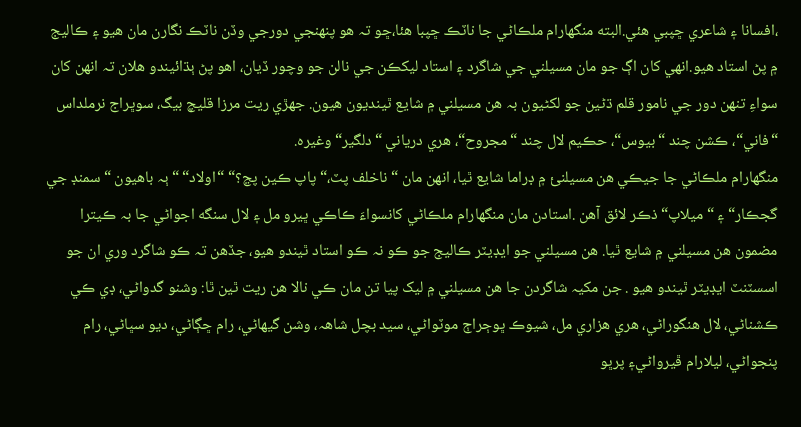،افسانا ۽ شاعري ڇپبي ھئي.البته منگهارام ملڪاڻي جا ناٽڪ ڇپبا ھئا،ڇو تہ ھو پنهنجي دورجي وڏن ناٽڪ نگارن مان ھيو ۽ ڪاليج ۾ پڻ استاد ھيو.انهي کان اڳ جو مان مسيلني جي شاگرد ۽ استاد ليکڪن جي نالن جو وچور ڏيان، اھو پڻ ٻڌائيندو ھلان تہ انهن کان سواءِ تنهن دور جي نامور قلم ڌڻين جو لکڻيون بہ ھن مسيلني ۾ شايع ٿينديون ھيون. جهڙي ريت مرزا قليچ بيگ، سوڀراج نرملداس “فاني“، ڪشن چند “بيوس“، حڪيم لال چند “مجروح“، ھري درياني “دلگير“ وغيره.
منگهارام ملڪاڻي جا جيڪي ھن مسيلنئ ۾ ڊراما شايع ٿيا، انهن مان “ ناخلف پٽ،“ پاپ ڪين پڃ؟“ “اولاد“ “ٻہ باھيون “ سمنڊ جي گجڪار“ ۽ “ ميلاپ“ ذڪر لائق آھن .استادن مان منگهارام ملڪاڻي کانسواءَ ڪاڪي ڀيرو مل ۽ لال سنگه اجواڻي جا بہ ڪيترا مضمون ھن مسيلني ۾ شايع ٿيا. ھن مسيلني جو ايڊيٽر ڪاليج جو ڪو نہ ڪو استاد ٿيندو ھيو، جڏھن تہ ڪو شاگرد وري ان جو اسسٽنٽ ايڊيٽر ٿيندو ھيو . جن مکيہ شاگردن جا ھن مسيلني ۾ ليک پيا تن مان ڪي نالا ھن ريت ٿين ٿا: وشنو گدواڻي، ڊي ڪي ڪشناڻي، لال ھنگوراڻي، ھري ھزاري مل، شيوڪ ڀوڄراڄ موٽواڻي، سيد بچل شاھہ، وشن گيھاڻي، رام ڇڳاڻي، ديو سڀاڻي، رام پنجواڻي، ليلارام ڦيرواڻي۽ پرڀو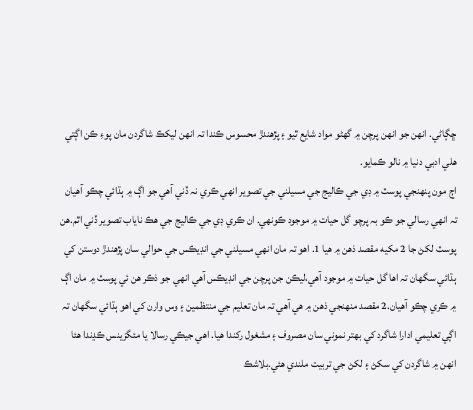ڇڳاڻي. انهن جو انهن پرچن ۾ گهڻو مواد شايع ٿيو ۽ پڙھندڙ محسوس ڪندا تہ انهن ليکڪ شاگردن مان پوءِ ڪن اڳتي ھلي ادبي دنيا ۾ نالو ڪمايو.
اڄ مون پنهنجي پوسٽ ۾ ڊي جي ڪاليج جي مسيلني جي تصوير انهي ڪري نہ ڏني آھي جو اڳ ۾ ٻڌائي چڪو آھيان تہ انهي رسالي جو ڪو بہ پرچو گل حيات ۾ موجود ڪونهي. ان ڪري ڊي جي ڪاليج جي ھڪ ناياب تصوير ڏني اٿم.ھن پوسٽ لکڻ جا 2 مکيه مقصد ذھن ۾ ھيا 1. اھو تہ مان انهي مسيلني جي انڊيڪس جي حوالي سان پڙھندڙ دوستن کي ٻڌائي سگهان تہ اھا گل حيات ۾ موجود آھي،ليڪن جن پرچن جي انڊيڪس آھي انهي جو ذڪر ھن ئي پوسٽ ۾ مان اڳ ۾ ڪري چڪو آھيان.2 مقصد منهنجي ذھن ۾ ھي آھي تہ مان تعليم جي منتظمين ۽ وس وارن کي اھو ٻڌائي سگهان تہ اڳي تعليمي ادارا شاگرد کي بھتر نموني سان مصروف ۽ مشغول رکندا ھيا. اھي جيڪي رسالا يا مئگزينس ڪڍندا ھئا انهن ۾ شاگردن کي سکڻ ۽ لکڻ جي تربيت ملندي ھئي.بلاشڪ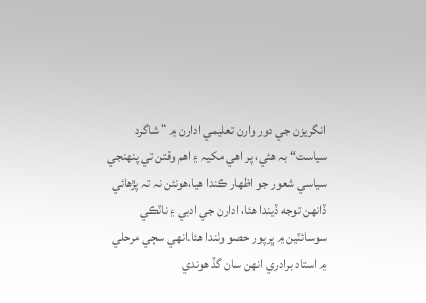انگريزن جي دور وارن تعليمي ادارن ۾ “ شاگرد سياست“ بہ ھئي، پر اھي مکيہ ۽ اھم وقتن تي پنهنجي سياسي شعور جو اظھار ڪندا ھيا،ھونئن نہ تہ پڙھائي ڏانهن توجه ڏيندا ھئا، ادارن جي ادبي ۽ ناٽڪي سوسائٽين ۾ ڀرپور حصو وٺندا ھئا.انهي سڄي مرحلي ۾ استاد برادري انهن سان گڏ ھوندي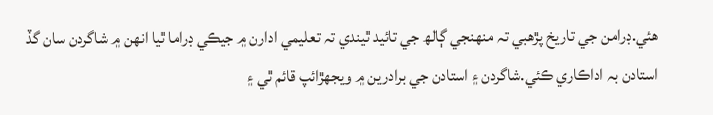ھئي.ڊرامن جي تاريخ پڙھبي تہ منهنجي ڳالھ جي تائيد ٿيندي تہ تعليمي ادارن ۾ جيڪي ڊراما ٿيا انهن ۾ شاگردن سان گڏ استادن بہ اداڪاري ڪئي.شاگردن ۽ استادن جي برادرين ۾ ويجهڙائپ قائم ٿي ۽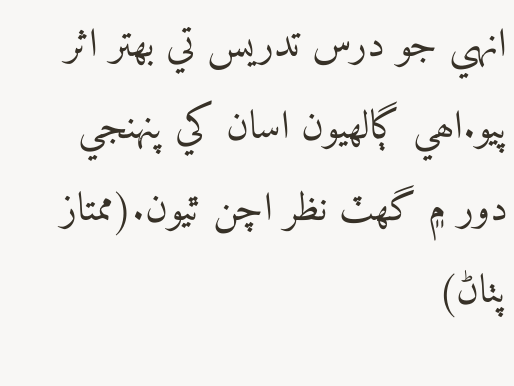انهي جو درس تدريس تي بھتر اثر پيو.اھي ڳالھيون اسان کي پنهنجي دور ۾ گھٽ نظر اچن ٿيون.(ممتاز پٺاڻ)